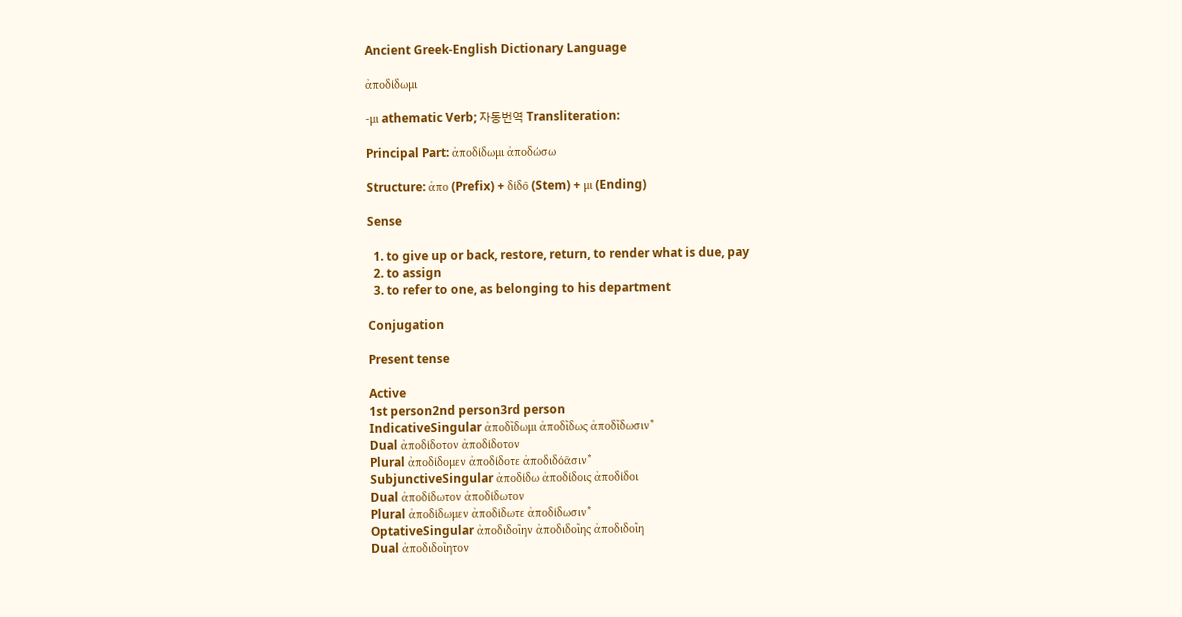Ancient Greek-English Dictionary Language

ἀποδίδωμι

-μι athematic Verb; 자동번역 Transliteration:

Principal Part: ἀποδίδωμι ἀποδώσω

Structure: ἀπο (Prefix) + δίδο̄ (Stem) + μι (Ending)

Sense

  1. to give up or back, restore, return, to render what is due, pay
  2. to assign
  3. to refer to one, as belonging to his department

Conjugation

Present tense

Active
1st person2nd person3rd person
IndicativeSingular ἀποδῖδωμι ἀποδῖδως ἀποδῖδωσιν*
Dual ἀποδίδοτον ἀποδίδοτον
Plural ἀποδίδομεν ἀποδίδοτε ἀποδιδόᾱσιν*
SubjunctiveSingular ἀποδίδω ἀποδίδοις ἀποδίδοι
Dual ἀποδίδωτον ἀποδίδωτον
Plural ἀποδίδωμεν ἀποδίδωτε ἀποδίδωσιν*
OptativeSingular ἀποδιδοῖην ἀποδιδοῖης ἀποδιδοῖη
Dual ἀποδιδοῖητον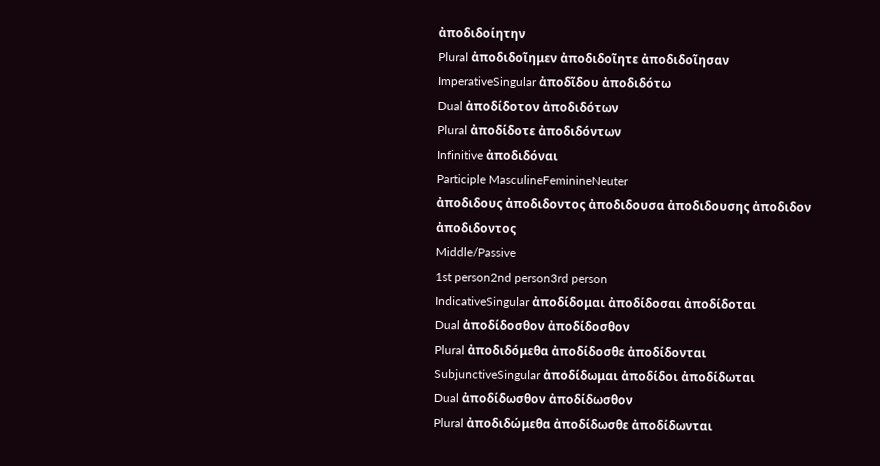ἀποδιδοίητην
Plural ἀποδιδοῖημεν ἀποδιδοῖητε ἀποδιδοῖησαν
ImperativeSingular ἀποδῖδου ἀποδιδότω
Dual ἀποδίδοτον ἀποδιδότων
Plural ἀποδίδοτε ἀποδιδόντων
Infinitive ἀποδιδόναι
Participle MasculineFeminineNeuter
ἀποδιδους ἀποδιδοντος ἀποδιδουσα ἀποδιδουσης ἀποδιδον ἀποδιδοντος
Middle/Passive
1st person2nd person3rd person
IndicativeSingular ἀποδίδομαι ἀποδίδοσαι ἀποδίδοται
Dual ἀποδίδοσθον ἀποδίδοσθον
Plural ἀποδιδόμεθα ἀποδίδοσθε ἀποδίδονται
SubjunctiveSingular ἀποδίδωμαι ἀποδίδοι ἀποδίδωται
Dual ἀποδίδωσθον ἀποδίδωσθον
Plural ἀποδιδώμεθα ἀποδίδωσθε ἀποδίδωνται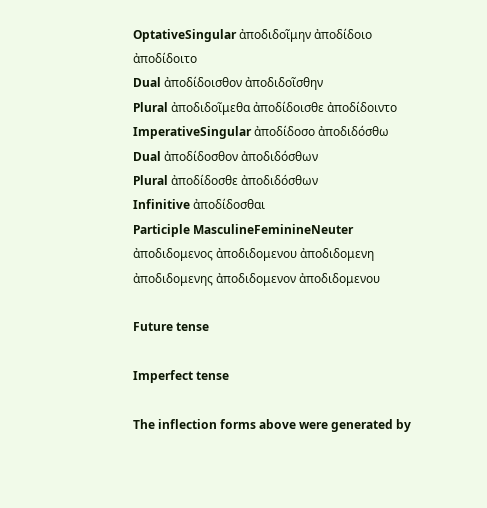OptativeSingular ἀποδιδοῖμην ἀποδίδοιο ἀποδίδοιτο
Dual ἀποδίδοισθον ἀποδιδοῖσθην
Plural ἀποδιδοῖμεθα ἀποδίδοισθε ἀποδίδοιντο
ImperativeSingular ἀποδίδοσο ἀποδιδόσθω
Dual ἀποδίδοσθον ἀποδιδόσθων
Plural ἀποδίδοσθε ἀποδιδόσθων
Infinitive ἀποδίδοσθαι
Participle MasculineFeminineNeuter
ἀποδιδομενος ἀποδιδομενου ἀποδιδομενη ἀποδιδομενης ἀποδιδομενον ἀποδιδομενου

Future tense

Imperfect tense

The inflection forms above were generated by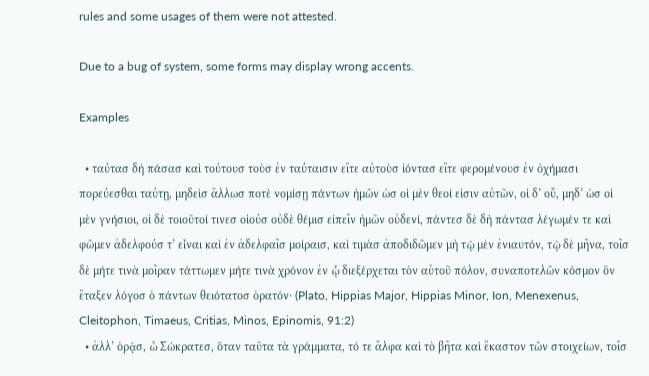rules and some usages of them were not attested.

Due to a bug of system, some forms may display wrong accents.

Examples

  • ταύτασ δὴ πάσασ καὶ τούτουσ τοὺσ ἐν ταύταισιν εἴτε αὐτοὺσ ἰόντασ εἴτε φερομένουσ ἐν ὀχήμασι πορεύεσθαι ταύτῃ, μηδεὶσ ἄλλωσ ποτὲ νομίσῃ πάντων ἡμῶν ὡσ οἱ μὲν θεοί εἰσιν αὐτῶν, οἱ δ’ οὔ, μηδ’ ὡσ οἱ μὲν γνήσιοι, οἱ δὲ τοιοῦτοί τινεσ οἱούσ οὐδὲ θέμισ εἰπεῖν ἡμῶν οὐδενί, πάντεσ δὲ δὴ πάντασ λέγωμέν τε καὶ φῶμεν ἀδελφούσ τ’ εἶναι καὶ ἐν ἀδελφαῖσ μοίραισ, καὶ τιμὰσ ἀποδιδῶμεν μὴ τῷ μὲν ἐνιαυτόν, τῷ δὲ μῆνα, τοῖσ δὲ μήτε τινὰ μοῖραν τάττωμεν μήτε τινὰ χρόνον ἐν ᾧ διεξέρχεται τὸν αὑτοῦ πόλον, συναποτελῶν κόσμον ὃν ἔταξεν λόγοσ ὁ πάντων θειότατοσ ὁρατόν· (Plato, Hippias Major, Hippias Minor, Ion, Menexenus, Cleitophon, Timaeus, Critias, Minos, Epinomis, 91:2)
  • ἀλλ’ ὁρᾷσ, ὦ Σώκρατεσ, ὅταν ταῦτα τὰ γράμματα, τό τε ἄλφα καὶ τὸ βῆτα καὶ ἕκαστον τῶν στοιχείων, τοῖσ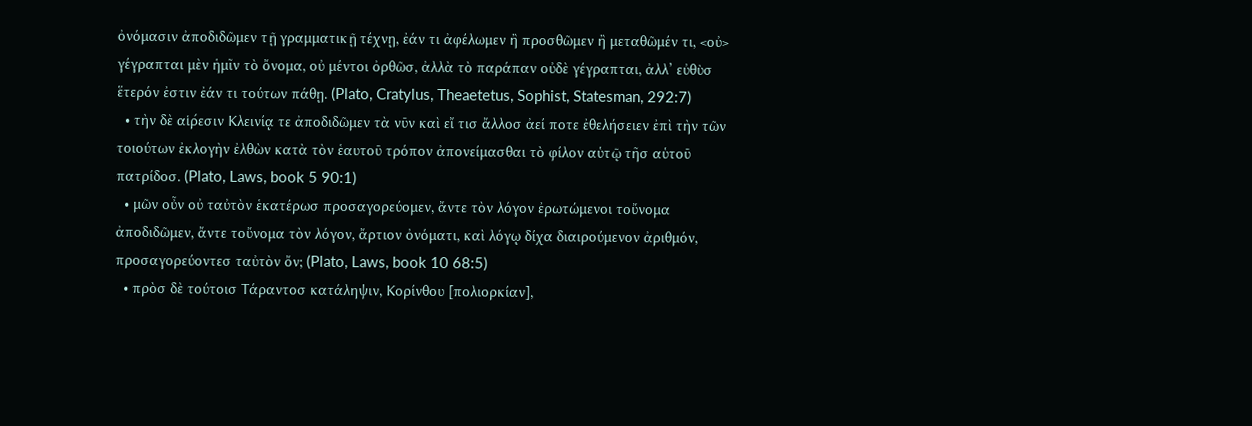ὀνόμασιν ἀποδιδῶμεν τῇ γραμματικῇ τέχνῃ, ἐάν τι ἀφέλωμεν ἢ προσθῶμεν ἢ μεταθῶμέν τι, <οὐ> γέγραπται μὲν ἡμῖν τὸ ὄνομα, οὐ μέντοι ὀρθῶσ, ἀλλὰ τὸ παράπαν οὐδὲ γέγραπται, ἀλλ’ εὐθὺσ ἕτερόν ἐστιν ἐάν τι τούτων πάθῃ. (Plato, Cratylus, Theaetetus, Sophist, Statesman, 292:7)
  • τὴν δὲ αἱρ́εσιν Κλεινίᾳ τε ἀποδιδῶμεν τὰ νῦν καὶ εἴ τισ ἄλλοσ ἀεί ποτε ἐθελήσειεν ἐπὶ τὴν τῶν τοιούτων ἐκλογὴν ἐλθὼν κατὰ τὸν ἑαυτοῦ τρόπον ἀπονείμασθαι τὸ φίλον αὑτῷ τῆσ αὑτοῦ πατρίδοσ. (Plato, Laws, book 5 90:1)
  • μῶν οὖν οὐ ταὐτὸν ἑκατέρωσ προσαγορεύομεν, ἄντε τὸν λόγον ἐρωτώμενοι τοὔνομα ἀποδιδῶμεν, ἄντε τοὔνομα τὸν λόγον, ἄρτιον ὀνόματι, καὶ λόγῳ δίχα διαιρούμενον ἀριθμόν, προσαγορεύοντεσ ταὐτὸν ὄν; (Plato, Laws, book 10 68:5)
  • πρὸσ δὲ τούτοισ Τάραντοσ κατάληψιν, Κορίνθου [πολιορκίαν],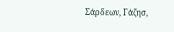Σάρδεων, Γάζησ,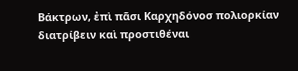Βάκτρων, ἐπὶ πᾶσι Καρχηδόνοσ πολιορκίαν διατρίβειν καὶ προστιθέναι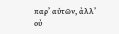παρ’ αὑτῶν, ἀλλ’ οὐ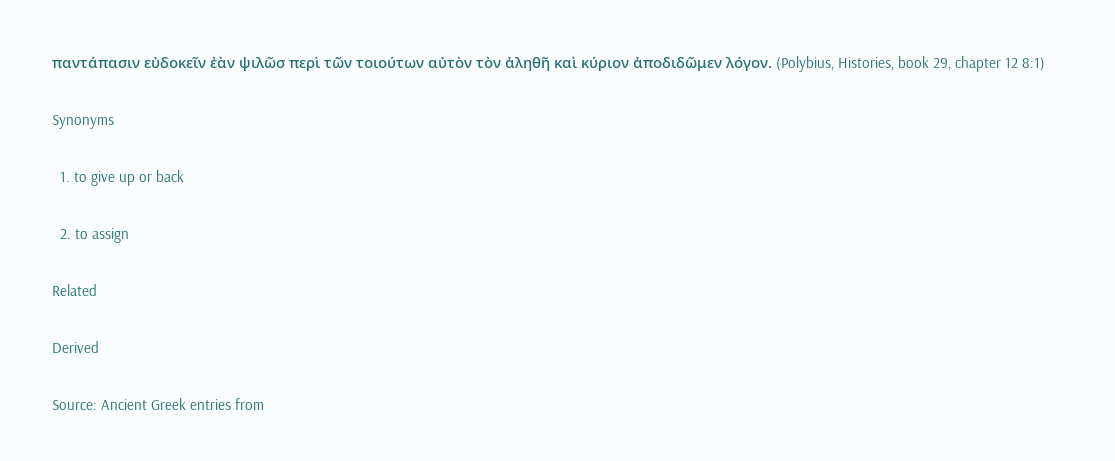παντάπασιν εὐδοκεῖν ἐὰν ψιλῶσ περὶ τῶν τοιούτων αὐτὸν τὸν ἀληθῆ καὶ κύριον ἀποδιδῶμεν λόγον. (Polybius, Histories, book 29, chapter 12 8:1)

Synonyms

  1. to give up or back

  2. to assign

Related

Derived

Source: Ancient Greek entries from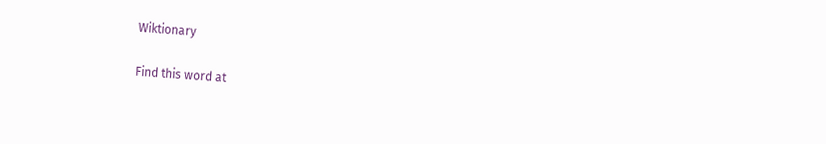Wiktionary

Find this word at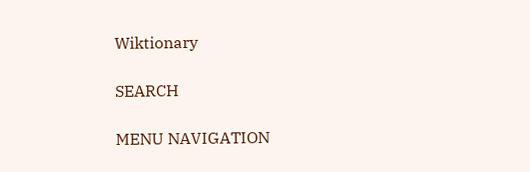Wiktionary

SEARCH

MENU NAVIGATION